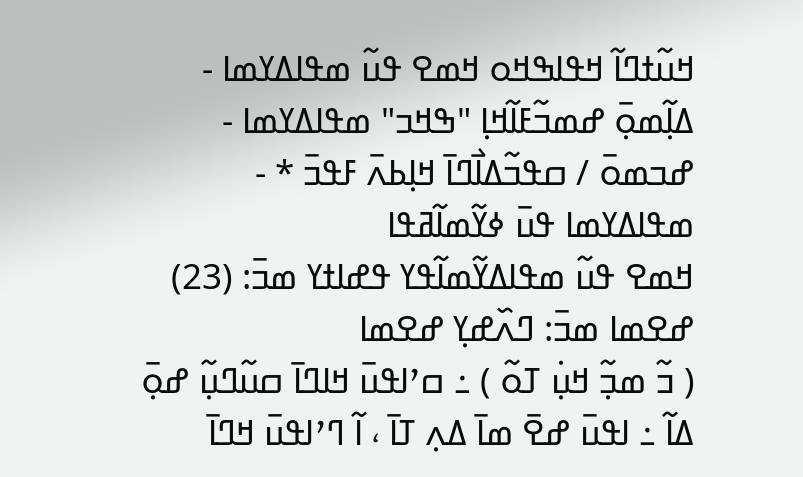ߞߎ߬ߙߣߊ߬ ߞߟߊߒߞߋ ߞߘߐ ߟߎ߬ ߘߟߊߡߌߘߊ - ߡߊ߲߬ߘߋ߲߫ ߝߘߏ߬ߓߊ߬ߞߊ߲ "ߒߞߏ" ߘߟߊߡߌߘߊ - ߝߏߘߋ߫ / ߛߟߏ߬ߡߊ߯ߣߊ߫ ߞߊ߲ߕߍ߫ ߓߟߏ߫ * - ߘߟߊߡߌߘߊ ߟߎ߫ ߦߌ߬ߘߊ߬ߥߟߊ
ߞߘߐ ߟߎ߬ ߘߟߊߡߌ߬ߘߊ߬ߟߌ ߟߝߊߙߌ ߘߏ߫: (23) ߝߐߘߊ ߘߏ߫: ߣߍ߰ߝߌ߲ ߝߐߘߊ
( ߏ߬ ߘߏ߲߬ ߞߎ߲߭ ߠߋ߬ ) ߸ ߛߴߊߟߎ߫ ߞߊߣߊ߫ ߛߎ߬ߣߎ߲߬ ߝߋ߲߫ ߡߊ߬ ߸ ߊߟߎ߫ ߝߐ߫ ߘߊ߫ ߡߍ߲ ߠߊ߫ ، ߊ߬ ߣߴߊߟߎ߫ ߞߣߊ߫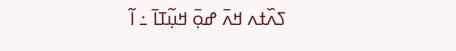ߖߍ߰ߙߍ ߞߍ߫ ߝߋ߲߫ ߞߎ߲߬ߠߊ߫ ߸ ߊ߬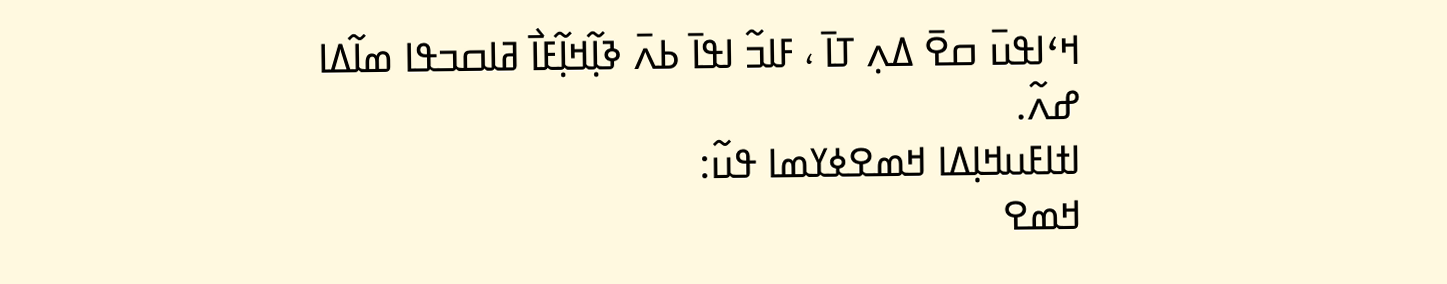ߞߵߊߟߎ߫ ߛߐ߫ ߡߍ߲ ߠߊ߫ ، ߓߊߏ߬ ߊߟߊ߫ ߕߍ߫ ߢߊ߲߬ߞߊ߲߬ߓߊ߯ ߥߊߛߏߟߊ ߘߊ߬ߡߊ ߝߍ߬.
ߊߙߊߓߎߞߊ߲ߡߊ ߞߘߐߦߌߘߊ ߟߎ߬:
ߞߘߐ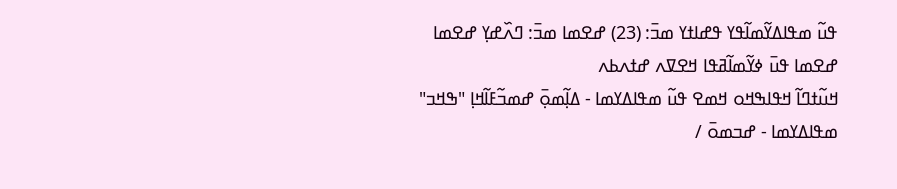ߟߎ߬ ߘߟߊߡߌ߬ߘߊ߬ߟߌ ߟߝߊߙߌ ߘߏ߫: (23) ߝߐߘߊ ߘߏ߫: ߣߍ߰ߝߌ߲ ߝߐߘߊ
ߝߐߘߊ ߟߎ߫ ߦߌ߬ߘߊ߬ߥߟߊ ߞߐߜߍ ߝߙߍߕߍ
ߞߎ߬ߙߣߊ߬ ߞߟߊߒߞߋ ߞߘߐ ߟߎ߬ ߘߟߊߡߌߘߊ - ߡߊ߲߬ߘߋ߲߫ ߝߘߏ߬ߓߊ߬ߞߊ߲ "ߒߞߏ" ߘߟߊߡߌߘߊ - ߝߏߘߋ߫ /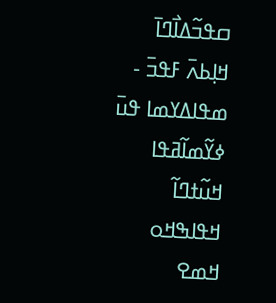ߛߟߏ߬ߡߊ߯ߣߊ߫ ߞߊ߲ߕߍ߫ ߓߟߏ߫ - ߘߟߊߡߌߘߊ ߟߎ߫ ߦߌ߬ߘߊ߬ߥߟߊ
ߞߎ߬ߙߣߊ߬ ߞߟߊߒߞߋ ߞߘߐ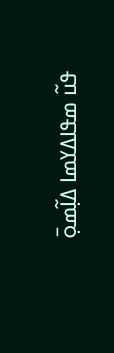ߟߎ߬ ߘߟߊߡߌߘߊ ߡߊ߲߬ߘߋ߲߫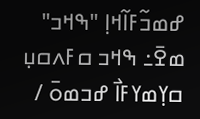ߝߘߏ߬ߓߊ߬ߞߊ߲ "ߒߞߏ" ߘߐ߫߸ ߒߞߏ ߛߓߍߛߎ߲ ߛߌ߲ߘߌߓߊ߯ ߝߏߘߋ߫ /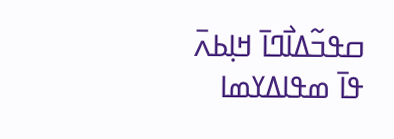ߛߟߏ߬ߡߊ߯ߣߊ߫ ߞߊ߲ߕߍ߫ ߟߊ߫ ߘߟߊߡߌߘߊ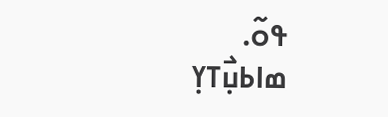ߟߋ߬.
ߘߊߕߎ߲߯ߠߌ߲